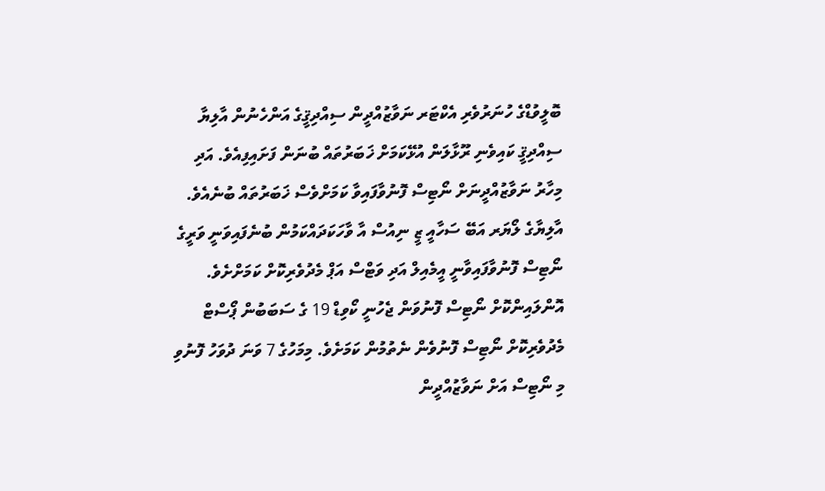ބޮލީވުޑްގެ ހުނަރުވެރި އެކްޓަރ ނަވާޒުއްދީން ސިއްދިޤީގެ އަންހެނުން އާލިޔާ ސިއްދިޤީ ކައިވެނި ރޫޅާލަން އުޅޭކަމަށް ޚަބަރުތައް ބުނަން ފަށައިފިއެވެ. އަދި މިހާރު ނަވާޒުއްދީނަށް ނޯޓިސް ފޮނުވާފައިވާ ކަމަށްވެސް ޚަބަރުތައް ބުނެއެވެ.
އާލިޔާގެ ލޯޔަރ އަބޭ ސަހާއީ ޒީ ނިއުސް އާ ވާހަކަދައްކަމުން ބުނެފައިވަނީ ވަރީގެ ނޯޓިސް ފޮނުވާފައިވާނީ އީމެއިލް އަދި ވަޓްސް އަޕް މެދުވެރިކޮށް ކަމަށްށެވެ. އޮންލައިންކޮށް ނޯޓިސް ފޮނުވަން ޖެހުނީ ކޯވިޑް 19 ގެ ސަބަބުން ޕޯސްޓް މެދުވެރިކޮށް ނޯޓިސް ފޮނުވެން ނެތުމުން ކަމަށެވެ. މިމަހުގެ 7 ވަނަ ދުވަހު ފޮނުވި މި ނޯޓިސް އަށް ނަވާޒުއްދީން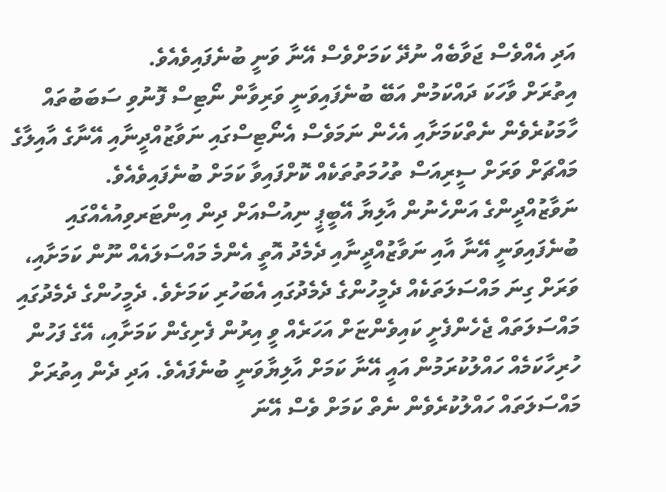އަދި އެއްވެސް ޖަވާބެއް ނުދޭ ކަމަށްވެސް އޭނާ ވަނީ ބުނެފައިވެއެވެ.
އިތުރަށް ވާހަކަ ދައްކަމުން އަބޭ ބުނެފައިވަނީ ވަރިވާން ނޯޓިސް ފޮނުވި ސަބަބުތައް ހާމަކުރެވެން ނެތްކަމަށާއި އެހެން ނަމަވެސް އެނޯޓިސްގައި ނަވާޒުއްދީނާއި އޭނާގެ އާއިލާގެ މައްޗަށް ވަރަށް ސީރިއަސް ތުހުމަތުތަކެއް ކޮށްފައިވާ ކަމަށް ބުނެފައިވެއެވެ. ނަވާޒުއްދީންގެ އަންހެނުން އާލިޔާ އޭބީޕީ ނިއުސްއަށް ދިން އިންޓަރވިއުއެއްގައި ބުނެފައިވަނީ އޭނާ އާއި ނަވާޒުއްދީނާއި ދެމެދު އޮތީ އެންމެ މައްސަލައެއް ނޫން ކަމަށާއި، ވަރަށް ގިނަ މައްސަލަތަކެއް ދެމީހުންގެ ދެމެދުގައި އެބަހުރި ކަމަށެވެ. ދެމީހުންގެ ދެމެދުގައި މައްސަލަތައް ޖެހެންފެށީ ކައިވެންޏަށް އަހަރެއް ވީ އިރުން ފެށިގެން ކަމަށާއި، އޭގެ ފަހުން ހުރިހާކަމެއް ހައްލުކުރަމުން އައީ އޭނާ ކަމަށް އާލިޔާވަނީ ބުނެފައެވެ. އަދި ދެން އިތުރަށް މައްސަލަތައް ހައްލުކުރެވެން ނެތް ކަމަށް ވެސް އޭނަ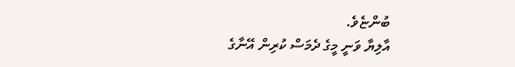ބުންޏެވެ.
އާލިޔާ ވަނީ މީގެ ދެމަސް ކުރިން އޭނާގެ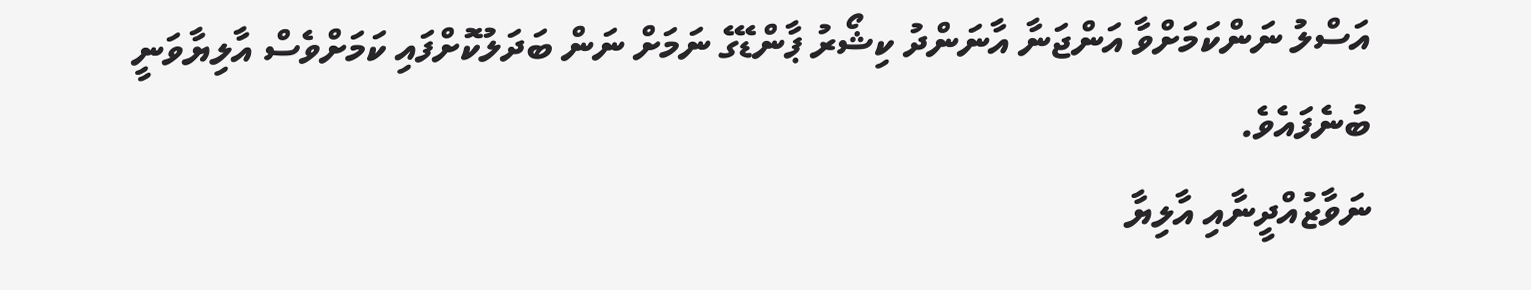އަސްލު ނަންކަމަށްވާ އަންޖަނާ އާނަންދު ކިޝޯރު ޕާންޑޭގެ ނަމަށް ނަން ބަދަލުކޮށްފައި ކަމަށްވެސް އާލިޔާވަނީ ބުނެފައެވެ.
ނަވާޒުއްދީނާއި އާލިޔާ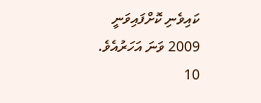ކައިވެނި ކޮށްފައިވަނީ 2009 ވަނަ އަހަރުއެވެ. 10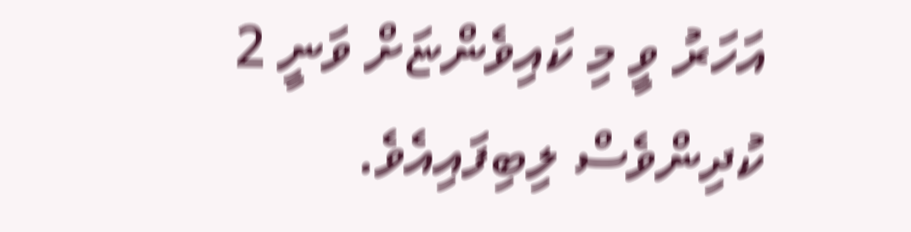އަހަރު ވީ މި ކައިވެންޏަށް ވަނީ 2 ކުދިންވެސް ލިބިފައިއެވެ.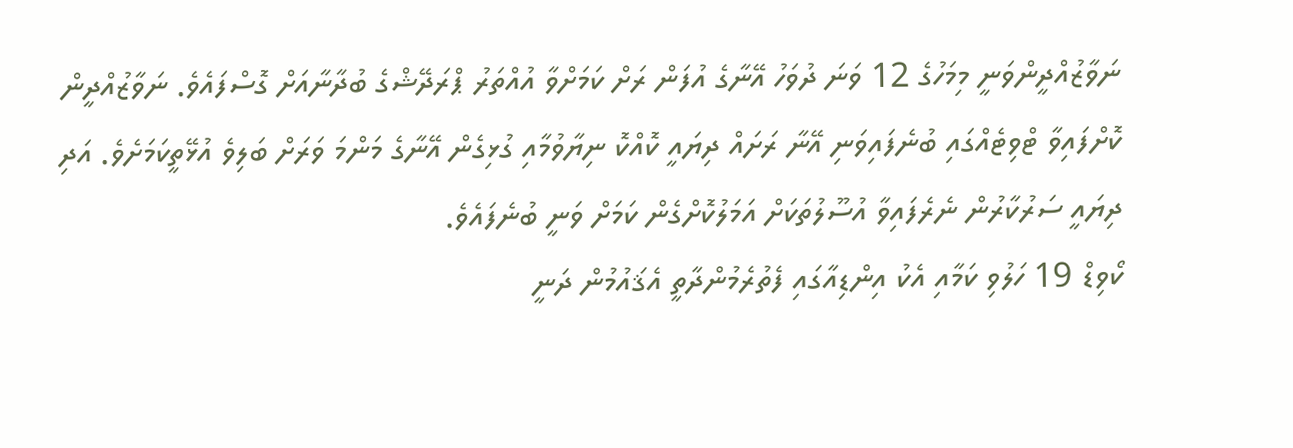ނަވާޒުއްދީންވަނީ މިމަހުގެ 12 ވަނަ ދުވަހު އޭނާގެ އުފަން ރަށް ކަމަށްވާ އުއްތަރު ޕްރަދޭޝްގެ ބުދާނާއަށް ގޮސްފައެވެ. ނަވާޒުއްދީން ކޮށްފައިވާ ޓްވިޓެއްގައި ބުނެފައިވަނި އޭނާ ރަށައް ދިޔައީ ކޮއްކޮ ނިޔާވުމާއި ގުޅިގެން އޭނާގެ މަންމަ ވަރަށް ބަލިވެ އުޅޭތީކަމަށެވެ. އަދި ދިޔައީ ސަރުކާރުން ނެރެފައިވާ އުސޫލުތަކަށް އަމަލުކޮށްގެން ކަމަށް ވަނީ ބުނެފައެވެ.
ކޯވިޑް 19 ހަލުވި ކަމާއި އެކު އިންޑިއާގައި ފެތުރެމުންދާތީ އެޤައުމުން ދަނީ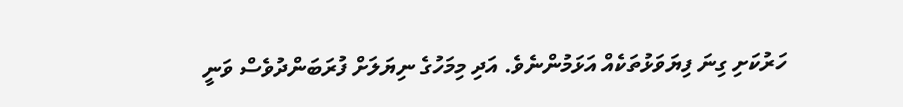ހަރުކަށި ގިނަ ފިޔަވަޅުތަކެއް އަޅަމުންނެވެ. އަދި މިމަހުގެ ނިޔަލަށް ފުރަބަންދުވެސް ވަނީ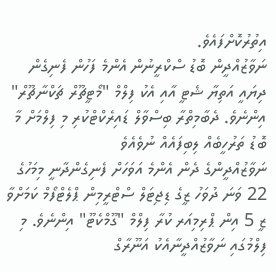އިތުރުކޮށްފައެވެ.
ނަވާޒުއްދީން ބޮޑު ސްކްރީނުން އެންމެ ފަހުން ފެނިގެން ދިޔައީ އަތިޔާ ޝެޓީ އާއި އެކު ފިލްމް "މޯޓީޗޫރް ޗަކްނާޗޫރް" އިންނެވެ. ދެބާމިތްރާ ބިސްވާލް ޑައިރެކްޓްކުރި މި ފިލްމަށް މާ ބޮޑު ތަރުހީބެއް ލިބިފައެއް ނުވެއެވެ
ނަވާޒުއްދީންގެ ދެން އެންމެ އަވަހަށް ފެނިގެންދާނީ މިމަހުގެ 22 ވަނަ ދުވަހު ޒީގެ ޑިޖިޓަލް ސްޓްރީމިން ޕްލެޓްފޯމް ކަމަށްވާ ޒީ 5 އިން ޕްރިމިއަރ ކުރާ ފިލްމް "ގޫމްކެޓޫ" އިންނެވެ. މި ފިލްމުގައި ނަވާޒުއްދީނާއެކު އަނޫރާގް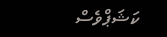ކަޝަޕްވެސް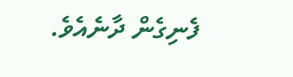ފެނިގެން ދާނެއެވެ.